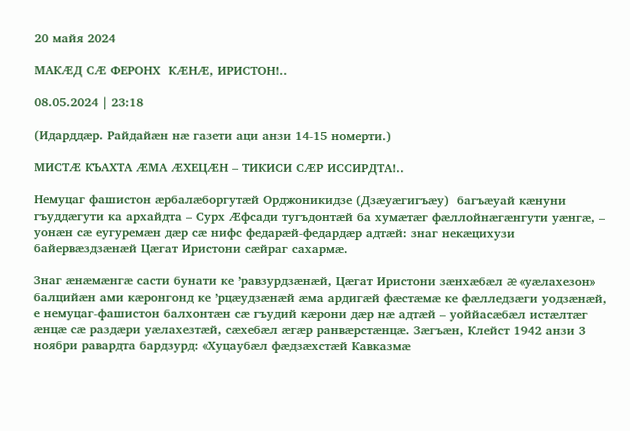20 майя 2024

МАКÆД СÆ ФЕРОНХ  КÆНÆ, ИРИСТОН!..

08.05.2024 | 23:18

(Идарддæр. Райдайæн нæ газети аци анзи 14-15 номерти.)

МИСТÆ КЪАХТА ÆМА ÆХЕЦÆН – ТИКИСИ СÆР ИССИРДТА!..

Немуцаг фашистон æрбалæборгутæй Орджоникидзе (Дзæуæгигъæу)  багъæуай кæнуни гъуддæгути ка архайдта – Сурх Æфсади тугъдонтæй ба хумæтæг фæллойнæгæнгути уæнгæ, – уонæн сæ еугуремæн дæр сæ нифс федарæй-федардæр адтæй: знаг некæцихузи байервæздзæнæй Цæгат Иристони сæйраг сахармæ.

Знаг æнæмæнгæ састи бунати ке ’равзурдзæнæй, Цæгат Иристони зæнхæбæл æ «уæлахезон» балцийæн ами кæронгонд ке ’рцæудзæнæй æма ардигæй фæстæмæ ке фæлледзæги уодзæнæй, е немуцаг-фашистон балхонтæн сæ гъудий кæрони дæр нæ адтæй – уоййасæбæл истæлтæг æнцæ сæ раздæри уæлахезтæй, сæхебæл æгæр ранвæрстæнцæ. Зæгъæн, Клейст 1942 анзи 3 ноябри равардта бардзурд: «Хуцаубæл фæдзæхстæй Кавказмæ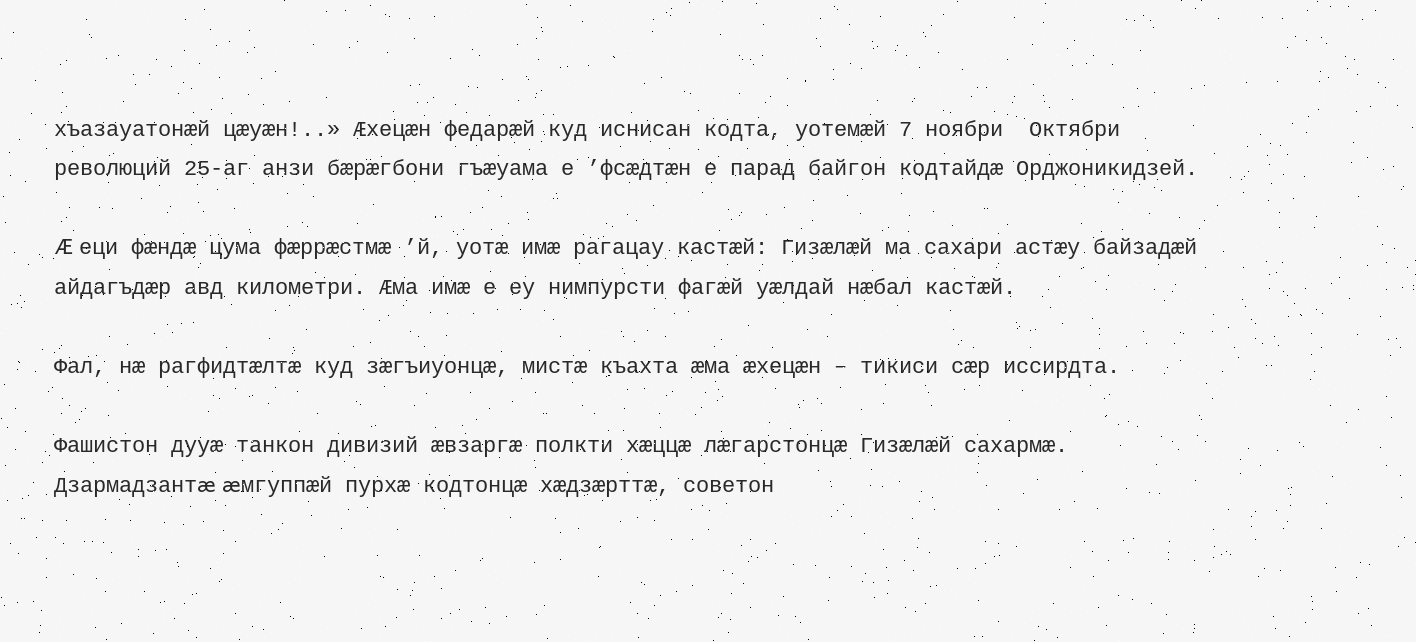хъазауатонæй цæуæн!..» Æхецæн федарæй куд иснисан кодта, уотемæй 7 ноябри  Октябри революций 25-аг анзи бæрæгбони гъæуама е ’фсæдтæн е парад байгон кодтайдæ Орджоникидзей.

Æ еци фæндæ цума фæррæстмæ ’й, уотæ имæ рагацау кастæй: Гизæлæй ма сахари астæу байзадæй айдагъдæр авд километри. Æма имæ е еу нимпурсти фагæй уæлдай нæбал кастæй.

Фал, нæ рагфидтæлтæ куд зæгъиуонцæ, мистæ къахта æма æхецæн – тикиси сæр иссирдта.

Фашистон дууæ танкон дивизий æвзаргæ полкти хæццæ лæгарстонцæ Гизæлæй сахармæ. Дзармадзантæ æмгуппæй пурхæ кодтонцæ хæдзæрттæ, советон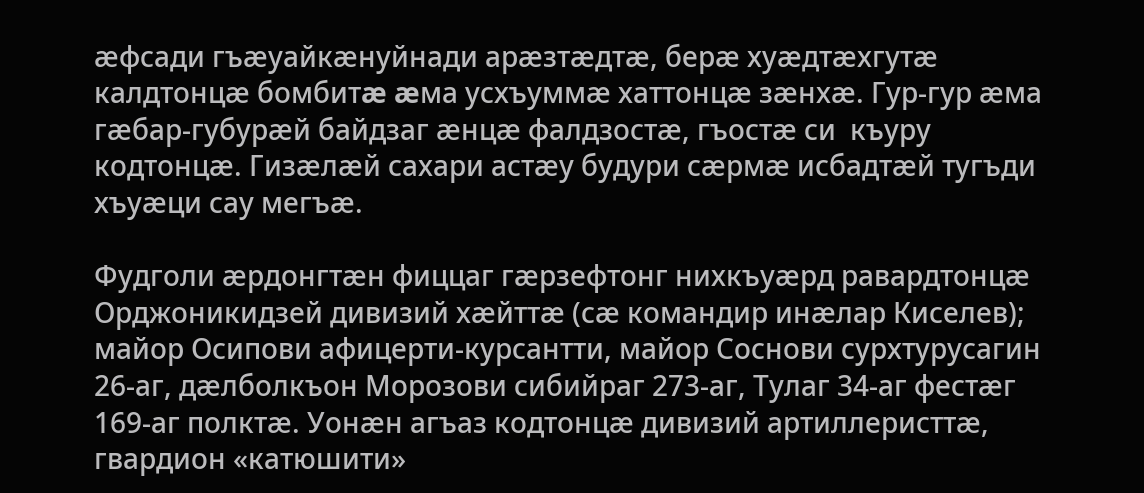æфсади гъæуайкæнуйнади арæзтæдтæ, берæ хуæдтæхгутæ калдтонцæ бомбитæ æма усхъуммæ хаттонцæ зæнхæ. Гур-гур æма гæбар-губурæй байдзаг æнцæ фалдзостæ, гъостæ си  къуру кодтонцæ. Гизæлæй сахари астæу будури сæрмæ исбадтæй тугъди хъуæци сау мегъæ.

Фудголи æрдонгтæн фиццаг гæрзефтонг нихкъуæрд равардтонцæ Орджоникидзей дивизий хæйттæ (сæ командир инæлар Киселев); майор Осипови афицерти-курсантти, майор Соснови сурхтурусагин 26-аг, дæлболкъон Морозови сибийраг 273-аг, Тулаг 34-аг фестæг 169-аг полктæ. Уонæн агъаз кодтонцæ дивизий артиллеристтæ, гвардион «катюшити»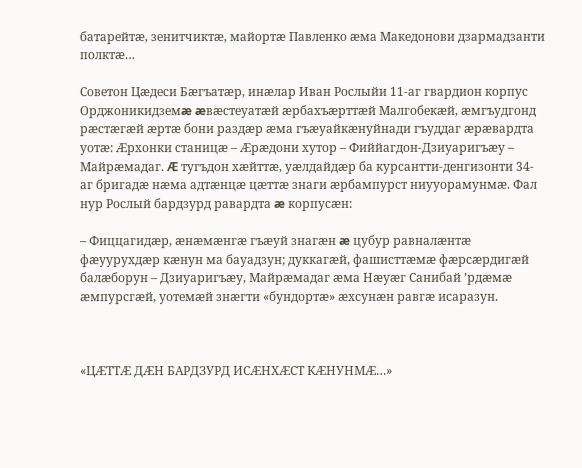батарейтæ, зенитчиктæ, майортæ Павленко æма Македонови дзармадзанти полктæ…

Советон Цæдеси Бæгъатæр, инæлар Иван Рослыйи 11-аг гвардион корпус Орджоникидземæ æвæстеуатæй æрбахъæрттæй Малгобекæй, æмгъудгонд рæстæгæй æртæ бони раздæр æма гъæуайкæнуйнади гъуддаг æрæвардта уотæ: Æрхонки станицæ – Æрæдони хутор – Фиййагдон-Дзиуаригъæу – Майрæмадаг. Æ тугъдон хæйттæ, уæлдайдæр ба курсантти-денгизонти 34-аг бригадæ нæма адтæнцæ цæттæ знаги æрбампурст ниууорамунмæ. Фал нур Рослый бардзурд равардта æ корпусæн:

– Фиццагидæр, æнæмæнгæ гъæуй знагæн æ цубур равналæнтæ фæуурухдæр кæнун ма бауадзун; дуккагæй, фашисттæмæ фæрсæрдигæй балæборун – Дзиуаригъæу, Майрæмадаг æма Нæуæг Санибай ’рдæмæ æмпурсгæй, уотемæй знæгти «бундортæ» æхсунæн равгæ исаразун.



«ЦÆТТÆ ДÆН БАРДЗУРД ИСÆНХÆСТ КÆНУНМÆ…»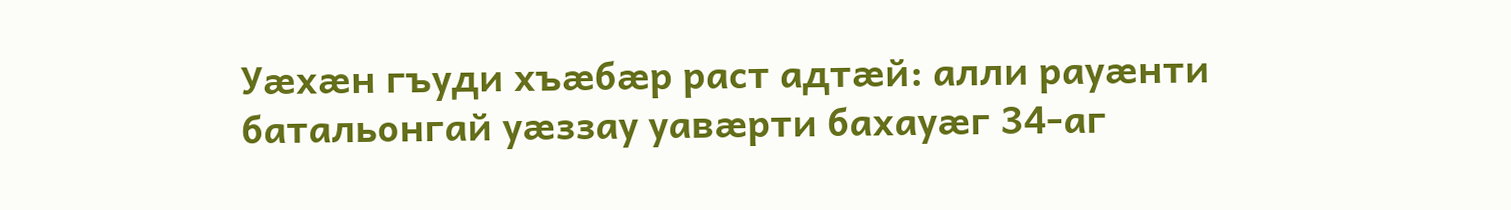Уæхæн гъуди хъæбæр раст адтæй: алли рауæнти батальонгай уæззау уавæрти бахауæг 34-аг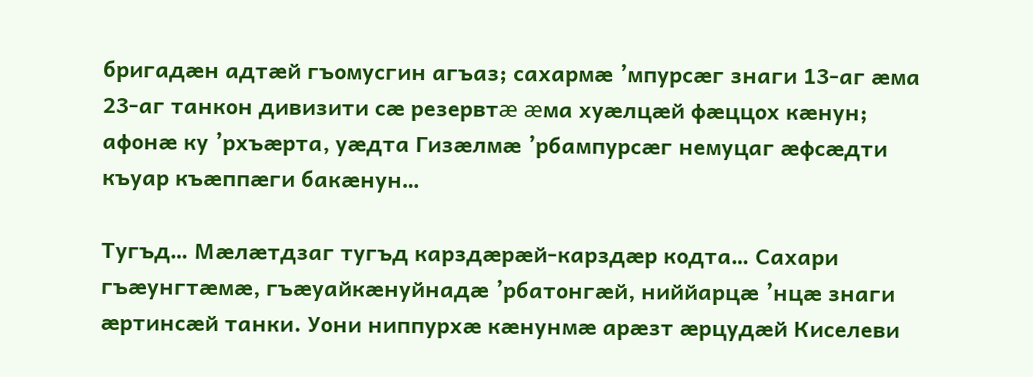бригадæн адтæй гъомусгин агъаз; сахармæ ’мпурсæг знаги 13-аг æма 23-аг танкон дивизити сæ резервтæ æма хуæлцæй фæццох кæнун; афонæ ку ’рхъæрта, уæдта Гизæлмæ ’рбампурсæг немуцаг æфсæдти къуар къæппæги бакæнун…

Тугъд… Мæлæтдзаг тугъд карздæрæй-карздæр кодта… Сахари гъæунгтæмæ, гъæуайкæнуйнадæ ’рбатонгæй, ниййарцæ ’нцæ знаги æртинсæй танки. Уони ниппурхæ кæнунмæ арæзт æрцудæй Киселеви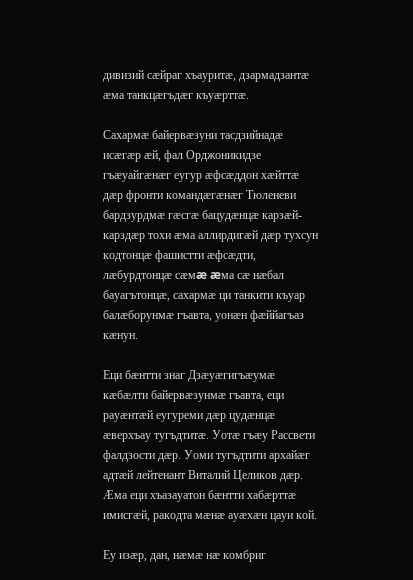дивизий сæйраг хъауритæ, дзармадзантæ æма танкцæгъдæг къуæрттæ.

Сахармæ байервæзуни тасдзийнадæ исæгæр æй, фал Орджоникидзе гъæуайгæнæг еугур æфсæддон хæйттæ дæр фронти командæгæнæг Тюленеви бардзурдмæ гæсгæ бацудæнцæ карзæй-карздæр тохи æма аллирдигæй дæр тухсун кодтонцæ фашистти æфсæдти, лæбурдтонцæ сæмæ æма сæ нæбал бауагътонцæ, сахармæ ци танкити къуар балæборунмæ гъавта, уонæн фæййагъаз кæнун.

Еци бæнтти знаг Дзæуæгигъæумæ кæбæлти байервæзунмæ гъавта, еци рауæнтæй еугуреми дæр цудæнцæ æверхъау тугъдтитæ. Уотæ гъæу Рассвети фалдзости дæр. Уоми тугъдтити архайæг адтæй лейтенант Виталий Целиков дæр. Æма еци хъазауатон бæнтти хабæрттæ имисгæй, ракодта мæнæ ауæхæн цауи кой.

Еу изæр, дан, нæмæ нæ комбриг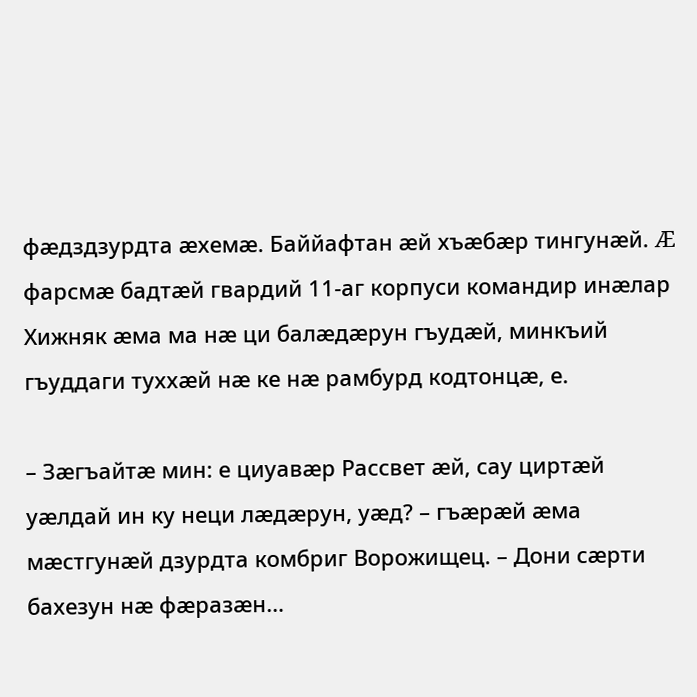фæдздзурдта æхемæ. Баййафтан æй хъæбæр тингунæй. Æ фарсмæ бадтæй гвардий 11-аг корпуси командир инæлар Хижняк æма ма нæ ци балæдæрун гъудæй, минкъий гъуддаги туххæй нæ ке нæ рамбурд кодтонцæ, е.

– Зæгъайтæ мин: е циуавæр Рассвет æй, сау циртæй уæлдай ин ку неци лæдæрун, уæд? – гъæрæй æма мæстгунæй дзурдта комбриг Ворожищец. – Дони сæрти бахезун нæ фæразæн…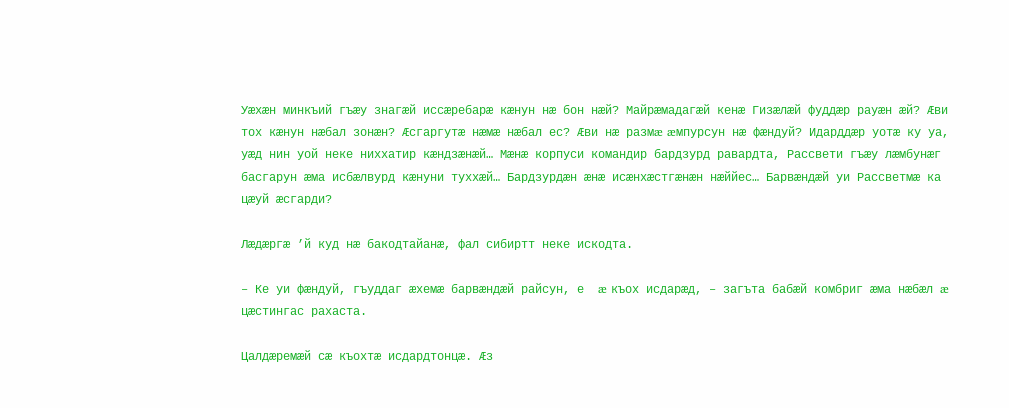Уæхæн минкъий гъæу знагæй иссæребарæ кæнун нæ бон нæй? Майрæмадагæй кенæ Гизæлæй фуддæр рауæн æй? Æви тох кæнун нæбал зонæн? Æсгаргутæ нæмæ нæбал ес? Æви нæ размæ æмпурсун нæ фæндуй? Идарддæр уотæ ку уа, уæд нин уой неке ниххатир кæндзæнæй… Мæнæ корпуси командир бардзурд равардта, Рассвети гъæу лæмбунæг басгарун æма исбæлвурд кæнуни туххæй… Бардзурдæн æнæ исæнхæстгæнæн нæййес… Барвæндæй уи Рассветмæ ка цæуй æсгарди?

Лæдæргæ ’й куд нæ бакодтайанæ, фал сибиртт неке искодта.

– Ке уи фæндуй, гъуддаг æхемæ барвæндæй райсун, е  æ къох исдарæд, – загъта бабæй комбриг æма нæбæл æ цæстингас рахаста.

Цалдæремæй сæ къохтæ исдардтонцæ. Æз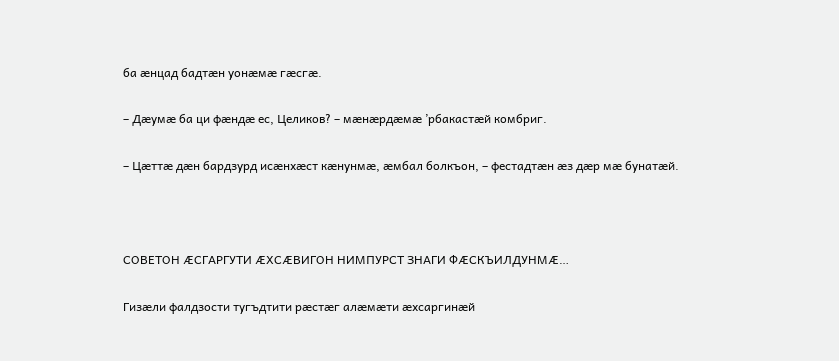ба æнцад бадтæн уонæмæ гæсгæ.

– Дæумæ ба ци фæндæ ес, Целиков? – мæнæрдæмæ ’рбакастæй комбриг.

– Цæттæ дæн бардзурд исæнхæст кæнунмæ, æмбал болкъон, – фестадтæн æз дæр мæ бунатæй.



СОВЕТОН ÆСГАРГУТИ ÆХСÆВИГОН НИМПУРСТ ЗНАГИ ФÆСКЪИЛДУНМÆ…

Гизæли фалдзости тугъдтити рæстæг алæмæти æхсаргинæй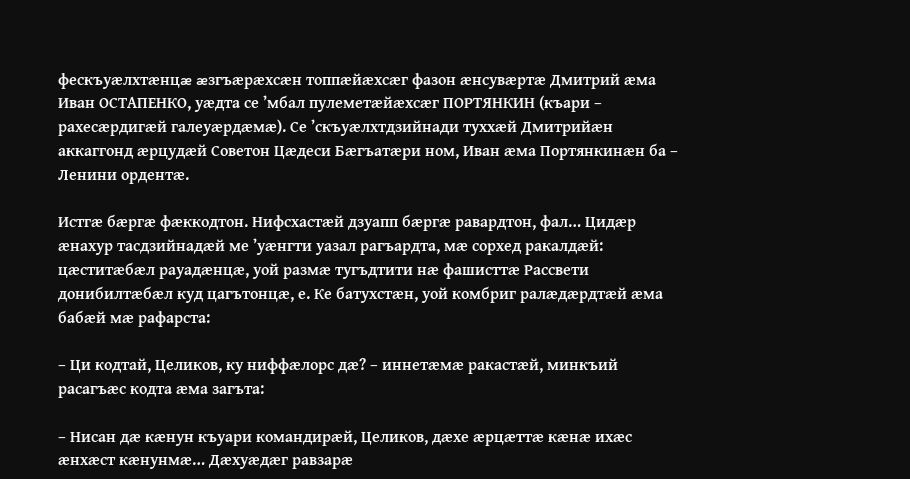фескъуæлхтæнцæ æзгъæрæхсæн топпæйæхсæг фазон æнсувæртæ Дмитрий æма Иван ОСТАПЕНКО, уæдта се ’мбал пулеметæйæхсæг ПОРТЯНКИН (къари – рахесæрдигæй галеуæрдæмæ). Се ’скъуæлхтдзийнади туххæй Дмитрийæн аккаггонд æрцудæй Советон Цæдеси Бæгъатæри ном, Иван æма Портянкинæн ба – Ленини ордентæ.

Истгæ бæргæ фæккодтон. Нифсхастæй дзуапп бæргæ равардтон, фал… Цидæр æнахур тасдзийнадæй ме ’уæнгти уазал рагъардта, мæ сорхед ракалдæй: цæститæбæл рауадæнцæ, уой размæ тугъдтити нæ фашисттæ Рассвети донибилтæбæл куд цагътонцæ, е. Ке батухстæн, уой комбриг ралæдæрдтæй æма бабæй мæ рафарста:

– Ци кодтай, Целиков, ку ниффæлорс дæ? – иннетæмæ ракастæй, минкъий расагъæс кодта æма загъта:

– Нисан дæ кæнун къуари командирæй, Целиков, дæхе æрцæттæ кæнæ ихæс æнхæст кæнунмæ… Дæхуæдæг равзарæ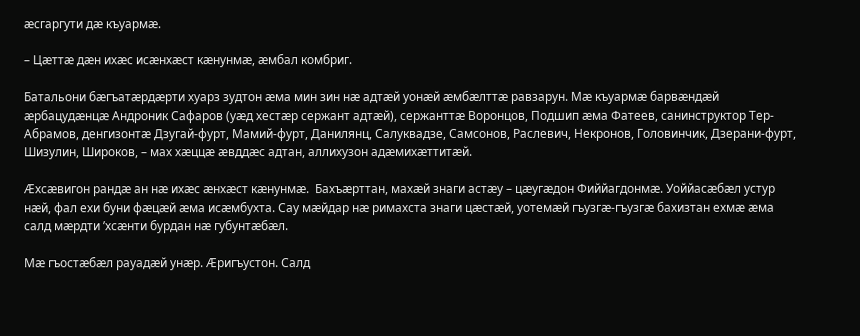æсгаргути дæ къуармæ.

– Цæттæ дæн ихæс исæнхæст кæнунмæ, æмбал комбриг.

Батальони бæгъатæрдæрти хуарз зудтон æма мин зин нæ адтæй уонæй æмбæлттæ равзарун. Мæ къуармæ барвæндæй æрбацудæнцæ Андроник Сафаров (уæд хестæр сержант адтæй), сержанттæ Воронцов, Подшип æма Фатеев, санинструктор Тер-Абрамов, денгизонтæ Дзугай-фурт, Мамий-фурт, Данилянц, Салуквадзе, Самсонов, Раслевич, Некронов, Головинчик, Дзерани-фурт, Шизулин, Широков, – мах хæццæ æвддæс адтан, аллихузон адæмихæттитæй.

Æхсæвигон рандæ ан нæ ихæс æнхæст кæнунмæ.  Бахъæрттан, махæй знаги астæу – цæугæдон Фиййагдонмæ. Уоййасæбæл устур нæй, фал ехи буни фæцæй æма исæмбухта. Сау мæйдар нæ римахста знаги цæстæй, уотемæй гъузгæ-гъузгæ бахизтан ехмæ æма салд мæрдти ’хсæнти бурдан нæ губунтæбæл.

Мæ гъостæбæл рауадæй унæр. Æригъустон. Салд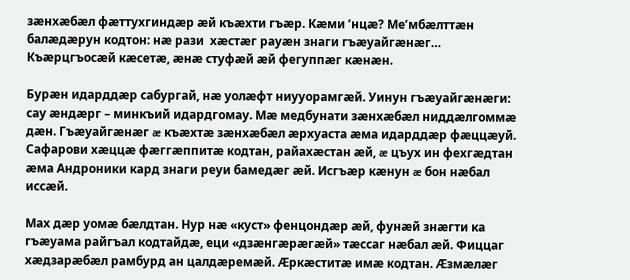зæнхæбæл фæттухгиндæр æй къæхти гъæр. Кæми ’нцæ? Ме’мбæлттæн балæдæрун кодтон: нæ рази  хæстæг рауæн знаги гъæуайгæнæг… Къæрцгъосæй кæсетæ, æнæ стуфæй æй фегуппæг кæнæн.

Бурæн идарддæр сабургай, нæ уолæфт ниууорамгæй. Уинун гъæуайгæнæги: сау æндæрг – минкъий идардгомау. Мæ медбунати зæнхæбæл ниддæлгоммæ дæн. Гъæуайгæнæг æ къæхтæ зæнхæбæл æрхуаста æма идарддæр фæццæуй. Сафарови хæццæ фæггæппитæ кодтан, райахæстан æй, æ цъух ин фехгæдтан æма Андроники кард знаги реуи бамедæг æй. Исгъæр кæнун æ бон нæбал иссæй.

Мах дæр уомæ бæлдтан. Нур нæ «куст» фенцондæр æй, фунæй знæгти ка гъæуама райгъал кодтайдæ, еци «дзæнгæрæгæй» тæссаг нæбал æй. Фиццаг хæдзарæбæл рамбурд ан цалдæремæй. Æркæститæ имæ кодтан. Æзмæлæг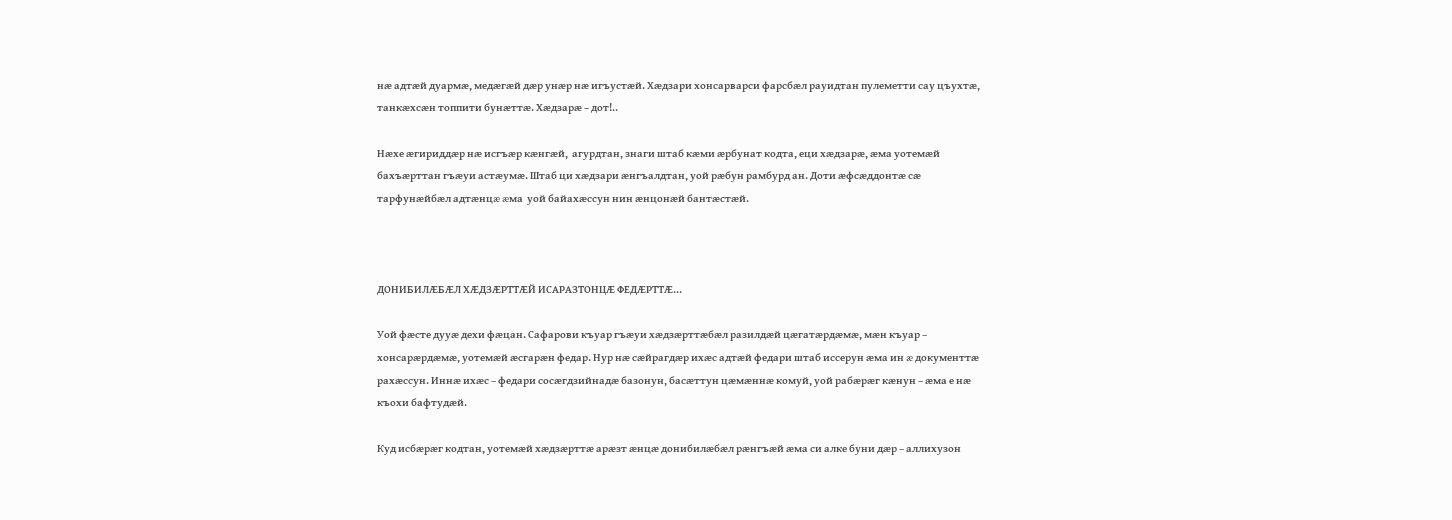нæ адтæй дуармæ, медæгæй дæр унæр нæ игъустæй. Хæдзари хонсарварси фарсбæл рауидтан пулеметти сау цъухтæ, танкæхсæн топпити бунæттæ. Хæдзарæ – дот!..

Нæхе æгириддæр нæ исгъæр кæнгæй,  агурдтан, знаги штаб кæми æрбунат кодта, еци хæдзарæ, æма уотемæй бахъæрттан гъæуи астæумæ. Штаб ци хæдзари æнгъалдтан, уой рæбун рамбурд ан. Доти æфсæддонтæ сæ тарфунæйбæл адтæнцæ æма  уой байахæссун нин æнцонæй бантæстæй.



ДОНИБИЛÆБÆЛ ХÆДЗÆРТТÆЙ ИСАРАЗТОНЦÆ ФЕДÆРТТÆ…

Уой фæсте дууæ дехи фæцан. Сафарови къуар гъæуи хæдзæрттæбæл разилдæй цæгатæрдæмæ, мæн къуар – хонсарæрдæмæ, уотемæй æсгарæн федар. Нур нæ сæйрагдæр ихæс адтæй федари штаб иссерун æма ин æ документтæ рахæссун. Иннæ ихæс – федари сосæгдзийнадæ базонун, басæттун цæмæннæ комуй, уой рабæрæг кæнун – æма е нæ къохи бафтудæй.

Куд исбæрæг кодтан, уотемæй хæдзæрттæ арæзт æнцæ донибилæбæл рæнгъæй æма си алке буни дæр – аллихузон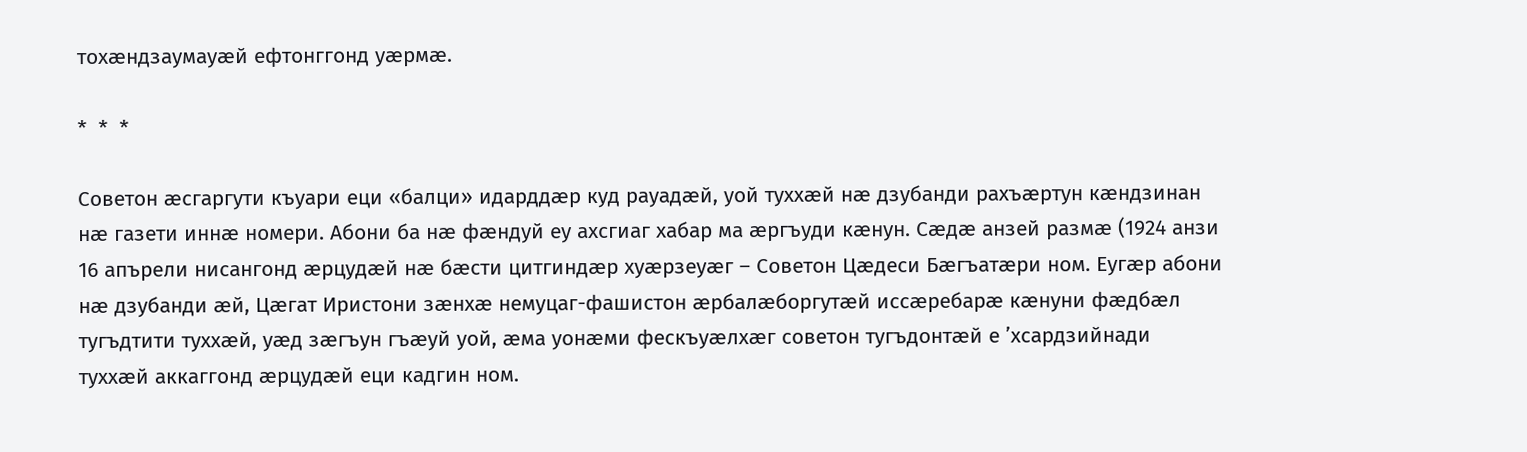тохæндзаумауæй ефтонггонд уæрмæ.

*  *  *

Советон æсгаргути къуари еци «балци» идарддæр куд рауадæй, уой туххæй нæ дзубанди рахъæртун кæндзинан нæ газети иннæ номери. Абони ба нæ фæндуй еу ахсгиаг хабар ма æргъуди кæнун. Сæдæ анзей размæ (1924 анзи 16 апърели нисангонд æрцудæй нæ бæсти цитгиндæр хуæрзеуæг – Советон Цæдеси Бæгъатæри ном. Еугæр абони нæ дзубанди æй, Цæгат Иристони зæнхæ немуцаг-фашистон æрбалæборгутæй иссæребарæ кæнуни фæдбæл тугъдтити туххæй, уæд зæгъун гъæуй уой, æма уонæми фескъуæлхæг советон тугъдонтæй е ’хсардзийнади туххæй аккаггонд æрцудæй еци кадгин ном.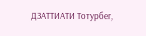ДЗАТТИАТИ Тотурбег,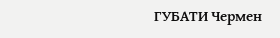ГУБАТИ Чермен